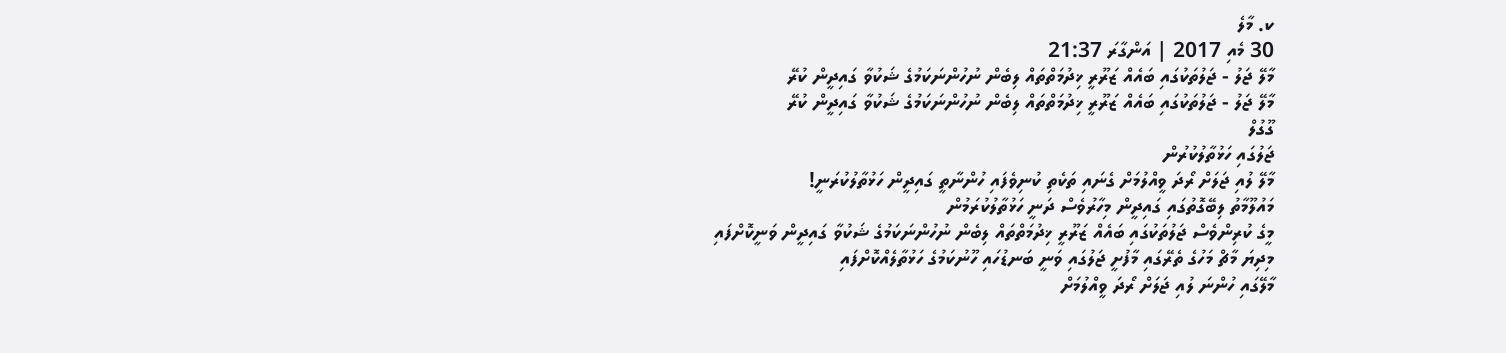ކ. މާލެ
30 މެއި 2017 | އަންގާރަ 21:37
މާލޭ ޖަލު - ޖަލުތަކުގައި ބައެއް ޒަރޫރީ ޚިދުމަތްތައް ލިބެން ނުހުންނަކަމުގެ ޝަކުވާ ގައިދީން ކުރޭ
މާލޭ ޖަލު - ޖަލުތަކުގައި ބައެއް ޒަރޫރީ ޚިދުމަތްތައް ލިބެން ނުހުންނަކަމުގެ ޝަކުވާ ގައިދީން ކުރޭ
ގޫގުލް
ޖަލުގައި ހަޅުތާލުކުރުން
މާލޭ ލުއި ޖަލަށް ރޯދަ ވީއްލުމަށް ގެނައި ތަކެތި ކުނިވެފައި ހުންނާތީ ގައިދީން ހަޅުތާލުކުރަނީ!
މައުލޫމާތު ލިބޭގޮތުގައި ގައިދީން މިހާރުވެސް ދަނީ ހަޅުތާލުކުރަމުން
މީގެ ކުރިންވެސް ޖަލުތަކުގައި ބައެއް ޒަރޫރީ ޚިދުމަތްތައް ލިބެން ނުހުންނަކަމުގެ ޝަކުވާ ގައިދީން ވަނީކޮށްފައި
މިދިޔަ މާޗް މަހުގެ ތެރޭގައި މާފުށީ ޖަލުގައި ވަނީ ބަނޑުހައި ހޫނުކަމުގެ ހަޅުތާލެއްކޮށްފައި
މާލޭގައި ހުންނަ ލުއި ޖަލަށް ރޯދަ ވީއްލުމަށް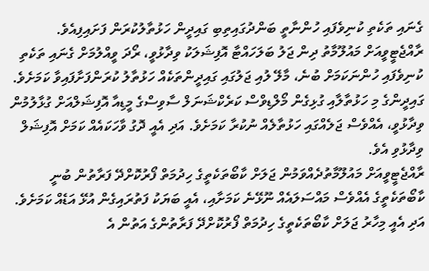ގެނައި ތަކެތި ކުނިވެފައި ހުންނާތީ ބަންދުގައިތިބި ގައިދީން ހަޅުތާލުކުރަން ފަށައިފިއެވެ.
ރާއްޖެޓީވީއަށް މައުލޫމާތު ދިން ޖަލު ބަލަހައްޓާ އޮފިޝަލަކު ވިދާޅުވީ، ރޯދަ ވީއްލުމަށް ގެނައި ތަކެތި ކުނިވެފައި ހުންނަކަމަށް ބުނެ، މާލޭ ލުއި ޖަލުގައި ގައިދީންތަކެއް ހަޅުތާލު ކުރަންފަށާފައިވާ ކަމަށެވެ.
ގައިދީންގެ މި ހަޅުތާލާއި ގުޅިގެން މޯލްޑިވްސް ކަރެކްޝަނަލް ސާވިސްގެ މީޑިއާ އޮފިޝަލްއަށް ގުޅާލުމުން ވިދާޅުވީ، އެއްވެސް ޖަލެއްގައި ހަޅުތާލެއް ނުކުރާ ކަމަށެވެ. އަދި އެއީ ދޮގު ވާހަކައެއް ކަމަށް އޮފިޝަލް ވިދާޅުވި އެވެ.
ރާއްޖެޓީވީއަށް މައުލޫމާތުދެއްވަމުން ޖަލަށް ކާބޯތަކެތީގެ ހިދުމަތް ފޯރުކޮށްދޭ ފަރާތުން ބުނީ ކާބޯތަކެތީގެ އެއްވެސް މައްސަލައެއް ނޫޅޭނެ ކަމަށާއި، އެއީ ބަޔަކު ފަތުރައިގެން އުޅޭ އަޑެއް ކަމަށެވެ. އަދި އެއީ މިހާރު ޖަލަށް ކާބޯތަކެތީގެ ހިދުމަތް ފޯރުކޮށްދޭ ފަރާތުންގެ އަތުން އެ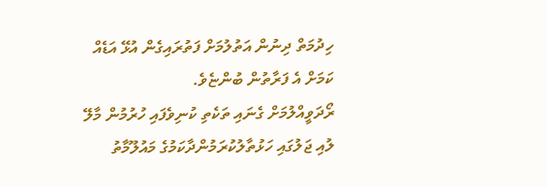ހިދުމަތް ދިނުން އަތުލުމަށް ފަތުރައިގެން އުޅޭ އަޑެއް ކަމަށް އެ ފަރާތުން ބުންޏެވެ.
ރޯދަވީއްލުމަށް ގެނައި ތަކެތި ކުނިވެފައި ހުރުމުން މާލޭ ލުއި ޖަލުގައި ހަޅުތާލުކުރަމުންދާކަމުގެ މައުލޫމާތު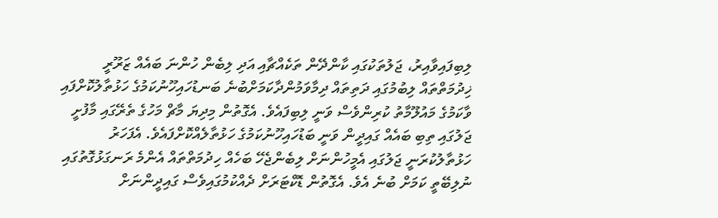ލިބިފައިވާއިރު، ޖަލުތަކުގައި ކާންދޭން ތަކެއްޗާއި އަދި ލިބެން ހުންނަ ބައެއް ޒަރޫރީ ޚިދުމަތްތައް ލިބުމުގައި ދަތިތައް ދިމާވަމުންދާކަމަށްބުނެ ބަނޑުހައިހޫނުކަމުގެ ހަޅުތާލުކޮށްފައި ވާކަމުގެ މައުލޫމާތު ކުރިންވެސް ވަނީ ލިބިފައެވެ. އެގޮތުން މިދިޔަ މާޗް މަހުގެ ތެރޭގައި މާފުށީ ޖަލުގައި ތިބި ބައެއް ގައިދީން ވަނީ ބަޑުހައިހޫނުކަމުގެ ހަޅުތާލެއްކޮށްފައެވެ. އެފަހަރު ހަޅުތާލުކުރަނީ ޖަލުގައި އެމީހުންނަށް ލިބެންޖެހޭ ބަހެއް ހިދުމަތްތައް އެންމެ ރަނގަޅުގޮތުގައި ނުލިބޭތީ ކަމަށް ބުނެ އެވެ. އެގޮތުން ޑޮކްޓަރަށް ދެއްކުމުގައިވެސް ގައިދީންނަށް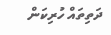ދަތިތައް ހުރިކަން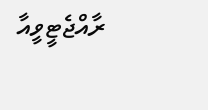ރާއްޖެޓީވީއާ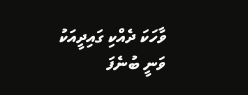ވާހަކަ ދެއްކި ގައިދީއަކު ވަނީ ބުނެފަ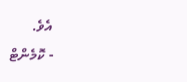އެވެ.
- ކޮމެންޓް